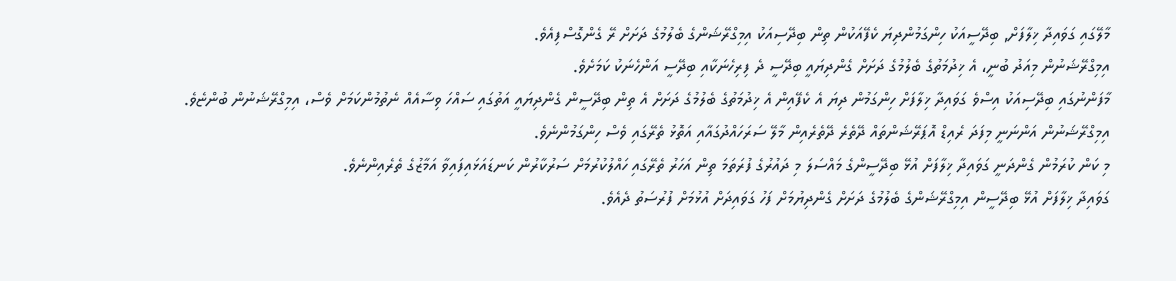މާލޭގައި ގަވައިދާ ޚިލާފަށް, ބިދޭސީއަކު ހިންގަމުންދިޔަ ކެފޭއަކުން ތިން ބިދޭސިއަކު އިމިގްރޭޝަންގެ ބެލުމުގެ ދަށަށް ރޭ ގެންގޮސްފިއެވެ.
އިމިގްރޭޝަނުން މިއަދު ބުނީ، އެ ޚިދުމަތުގެ ބެލުމުގެ ދަށަށް ގެންދިޔައީ ބިދޭސީ ދެ ފިރިހެނަކާއި ބިދޭސީ އަންހެނަކު ކަމަށެވެ.
މާފަންނުގައި ބިދޭސިއަކު އިސްވެ ގަވައިދާ ޚިލާފަށް ހިންގަމުން ދިޔަ އެ ކެފޭއިން އެ ޚިދުމަތުގެ ބެލުމުގެ ދަށަށް އެ ތިން ބިދޭސީން ގެންދިޔައީ އަތުގައި ސައްހަ ވިސާއެއް ނެތުމުންކަމަށް ވެސް، އިމިގްރޭޝަނުން ބުންޏެވެ.
އިމިގްރޭޝަނުން އަންނަނީ މިފަދަ ރެއިޑް އޮޕަރޭޝަންތައް ދޭތެރެ ދޭތެރެއިން މާލޭ ސަރަހައްދުގައާއި އަތޮޅު ތެރޭގައި ވެސް ހިންގަމުންނެވެ.
މި ކަން ކުރަމުން ގެންދަނީ ގަވައިދާ ޚިލާފަށް އުޅޭ ބިދޭސީންގެ މައްސަލަ މި ދައުރުގެ ފުރަތަމަ ތިން އަހަރު ތެރޭގައި ހައްލުކުރުމަށް ސަރުކާރުން ކަނޑައަޅައިފައިވާ އަމާޒުގެ ތެރެއިންނެވެ.
ގަވައިދާ ޚިލާފަށް އުޅޭ ބިދޭސީން އިމިގްރޭޝަންގެ ބެލުމުގެ ދަށަށް ގެންދިޔުމަށް ފަހު ގަވައިދަށް އުޅުމަށް ފުރުސަތު ދެއެވެ.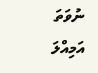ނުވަތަ އަމިއްލަ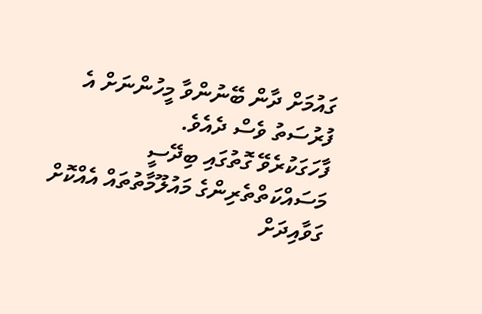ގައުމަށް ދާން ބޭނުންވާ މީހުންނަށް އެ ފުރުސަތު ވެސް ދެއެވެ.
ފާހަގަކުރެވޭ ގޮތުގައި ބިދޭސީ މަސައްކަތްތެރިންގެ މައުލޫމާތުތައް އެއްކޮށް ގަވާއިދަށް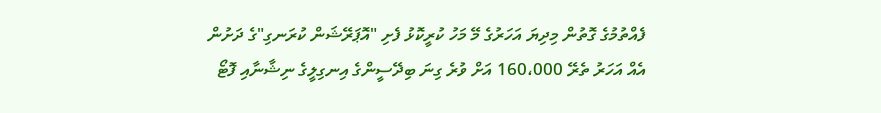ފެއްތުމުގެ ގޮތުން މިދިޔަ އަހަރުގެ މޭ މަހު ކުރީކޮޅު ފެށި "އޮޕަރޭޝަން ކުރަނގި"ގެ ދަށުން އެއް އަހަރު ތެރޭ 160،000 އަށް ވުރެ ގިނަ ބިދޭސީންގެ އިނގިލީގެ ނިޝާނާއި ފޮޓޯ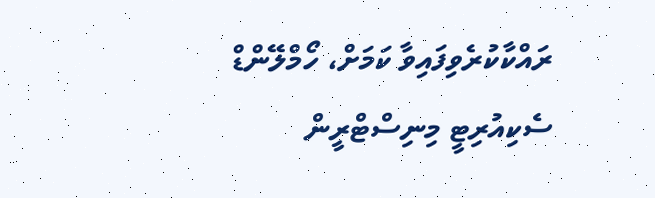ރައްކާކުރެވިފައިވާ ކަމަށް، ހޯމްލޭންޑް ސެކިއުރިޓީ މިނިސްޓްރީން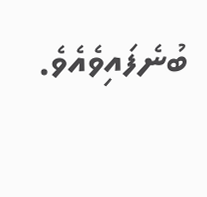ބުނެފައިވެއެވެ.